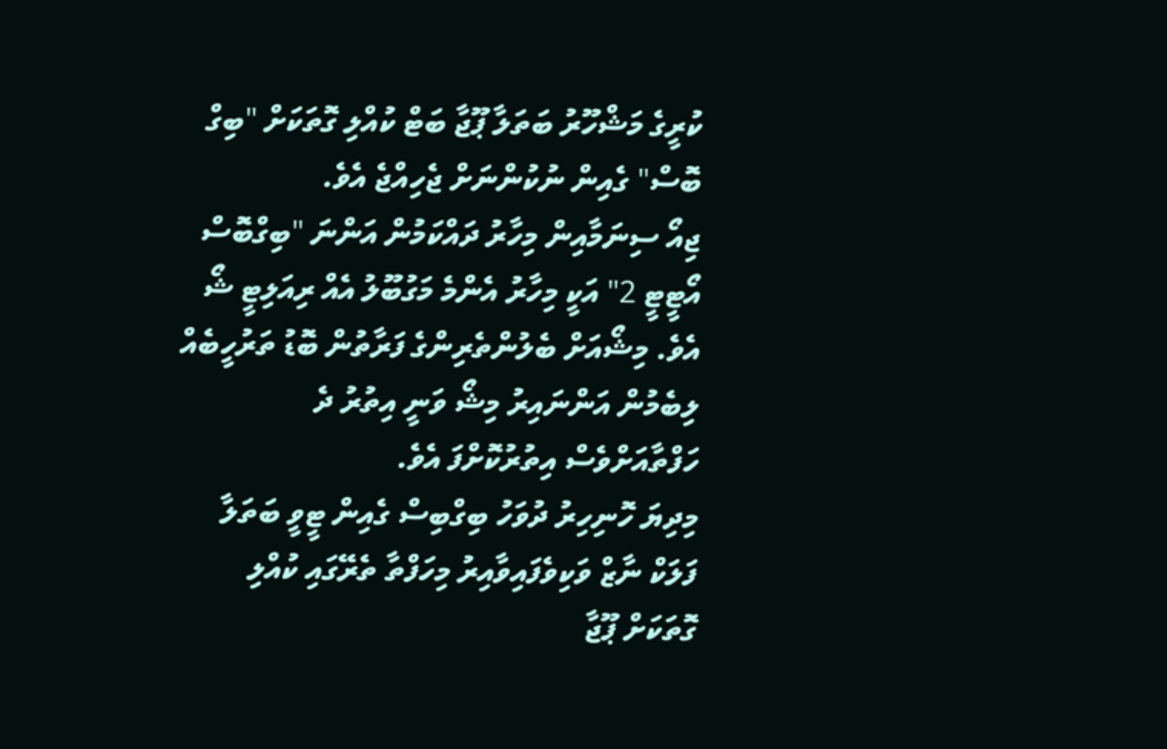ކުރީގެ މަޝްހޫރު ބަތަލާ ޕޫޖާ ބަޓް ކުއްލި ގޮތަކަށް "ބިގް ބޮސް" ގެއިން ނުކުންނަށް ޖެހިއްޖެ އެވެ.
ޖިއޯ ސިނަމާއިން މިހާރު ދައްކަމުން އަންނަ "ބިގްބޮސް އޯޓީޓީ 2" އަކީ މިހާރު އެންމެ މަގުބޫލު އެއް ރިއަލިޓީ ޝޯ އެވެ. މިޝޯއަށް ބެލުންތެރިންގެ ފަރާތުން ބޮޑު ތަރުހީބެއް ލިބެމުން އަންނައިރު މިޝޯ ވަނީ އިތުރު ދެ ހަފްތާއަށްވެސް އިތުރުކޮށްފަ އެވެ.
މިދިޔަ ހޮނިހިރު ދުވަހު ބިގްބިސް ގެއިން ޓީވީ ބަތަލާ ފަލަކް ނާޒް ވަކިވެފައިވާއިރު މިހަފްތާ ތެރޭގައި ކުއްލި ގޮތަކަށް ޕޫޖާ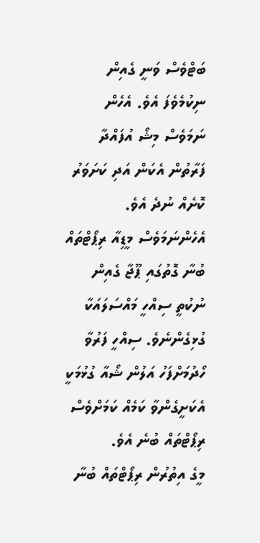ބަޓްވެސް ވަނީ ގެއިން ނިކުމެވެފަ އެވެ. އެހެން ނަމަވެސް މިޝޯ އުފައްދާ ފަރާތުން އެކަން އަދި ކަށަވަރު ކޮށެއް ނުދެ އެވެ.
އެހެންނަމަވެސް މީޑިއާ ރިޕޯޓްތައް ބުނާ ގޮތުގައި ޕޫޖާ ގެއިން ނުކުތީ ސިއްހީ މައްސަލައަކާ ގުޅިގެންނެވެ. ސިއްހީ ފަރުވާ ހޯދުމަށްފަހު އަލުން ޝޯއާ ގުޅުމަކީ އެކަށީގެންވާ ކަމެއް ކަމަށްވެސް ރިޕޯޓްތައް ބުނެ އެވެ.
މީގެ އިތުރުން ރިޕޯޓްތައް ބުނާ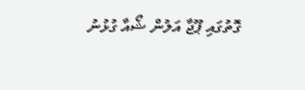ގޮތުގައި ޕޫޖާ އަލުން ޝޯއާ ގުޅުނު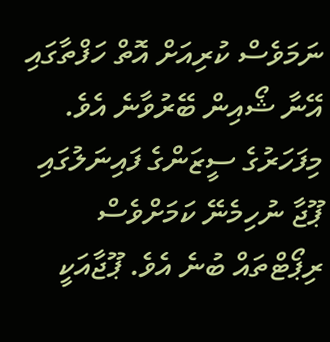ނަމަވެސް ކުރިއަށް އޮތް ހަފްތާގައި އޭނާ ޝޯއިން ބޭރުވާނެ އެވެ. މިފަހަރުގެ ސީޒަންގެ ފައިނަލުގައި ޕޫޖާ ނުހިމެނޭ ކަމަށްވެސް ރިޕޯޓްތައް ބުނެ އެވެ. ޕޫޖާއަކީ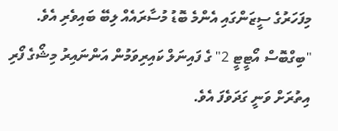މިފަހަރުގެ ސީޒަންގައި އެންމެ ބޮޑު މުސާރައެއް ލިބޭ ބައިވެރި އެވެ.
"ބިގްބޮސް އޯޓީޓީ 2" ގެ ފައިނަލް ކައިރިވަމުން އަންނައިރު މިޝޯގެ ފޯރި އިތުރަށް ވަނީ ގަދަވެފަ އެވެ.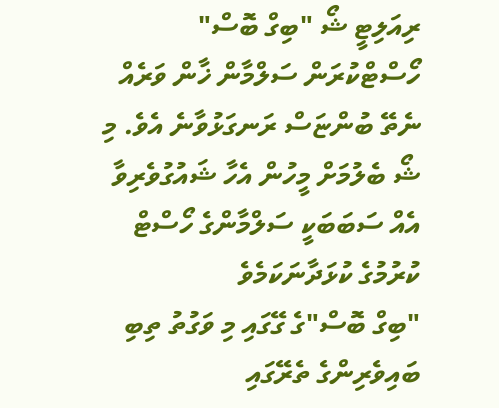ރިއަލިޓީ ޝޯ "ބިގް ބޮސް" ހޯސްޓްކުރަން ސަލްމާން ޚާން ވަރެއް ނެތޭ ބުންޏަސް ރަނގަޅުވާނެ އެވެ. މި ޝޯ ބެލުމަށް މީހުން އެހާ ޝައުގުވެރިވާ އެއް ސަބަބަކީ ސަލްމާންގެ ހޯސްޓް ކުރުމުގެ ކުޅަދާނަކަމެވެ
"ބިގް ބޮސް"ގެ ގޭގައި މި ވަގުތު ތިބި ބައިވެރިންގެ ތެރޭގައި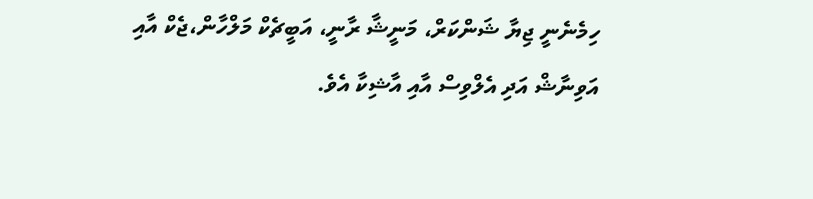ހިމެނެނީ ޖިޔާ ޝަންކަރް، މަނީޝާ ރާނީ، އަބީޗެކް މަލްހާން،ޖެކް އާއި އަވިނާޝް އަދި އެލްވިސް އާއި އާޝިކާ އެވެ.